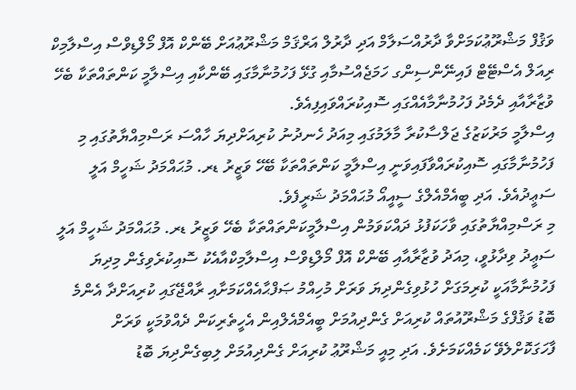ވަޤުފް މަޝްރޫޢުކަމަށްވާ ދާރުއްސަލާމް އަދި ދާރުލް އަރްޤަމް މަޝްރޫޢުއަށް ބޭންކް އޮފް މޯލްޑިވްސް އިސްލާމިކް ރިއަލް އެސްޓޭޓް ފައިނޭންސިންގ ހަމަޖެއްސުމާއި ގުޅޭ ފަހުމުނާމާގައި ބޭންކާއި އިސްލާމީ ކަންތައްތަކާ ބެހޭ ވުޒާރާއާއި ދެމެދު ފަހުމުނާމާއެއްގައި ސޮއިކުރައްވައިފިއެވެ.
އިސްލާމީ މަރުކަޒުގެ ޖަލްސާކުރާ މާލަމުގައި މިއަދު ހެނދުނު ކުރިއަށްދިޔަ ހާއްސަ ރަސްމިއްޔާތުގައި މި ފަހުމުނާމާގައި ސޮއިކުރައްވާފައިވަނީ އިސްލާމީ ކަންތައްތަކާ ބޭހޭ ވަޒީރު ޑރ. މުޙައްމަދު ޝަހީމް އަލީ ސަޢީދުއެވެ. އަދި ބީއެމްއެލްގެ ސީއީއޯ މުޙައްމަދު ޝަރީފެވެ.
މި ރަސްމިއްޔާތުގައި ވާހަކަފުޅު ދައްކަވަމުން އިސްލާމީކަންތައްތަކާ ބެހޭ ވަޒީރު ޑރ. މުޙައްމަދު ޝަހީމް އަލީ ސަޢީދު ވިދާޅުވީ، މިއަދު ވުޒާރާއާއި ބޭންކް އޮފް މޯލްޑިވްސް އިސްލާމިކްއާއެކު ސޮއިކުރެވިގެން މިދިޔަ ފަހުމުނާމާއަކީ ކުރިމަގަށް ހުޅުވިގެންދިޔަ ވަރަށް މުހިއްމު ޞަފްޙާއެއްކަމަށާއި ރާއްޖޭގައި ކުރިއަށްދާ އެންމެ ބޮޑު ވަޤުފްގެ މަޝްރޫއުތައް ކުރިއަށް ގެންދިއުމަށް ބީއެމްއެލްއިން އެހީތެރިކަން ދެއްވުމަކީ ވަރަށް ފާހަގަކޮށްލެވޭ ކަމެއްކަމަށެވެ. އަދި މިއީ މަޝްރޫޢު ކުރިއަށް ގެންދިއުމަށް ލިބިގެންދިޔަ ބޮޑު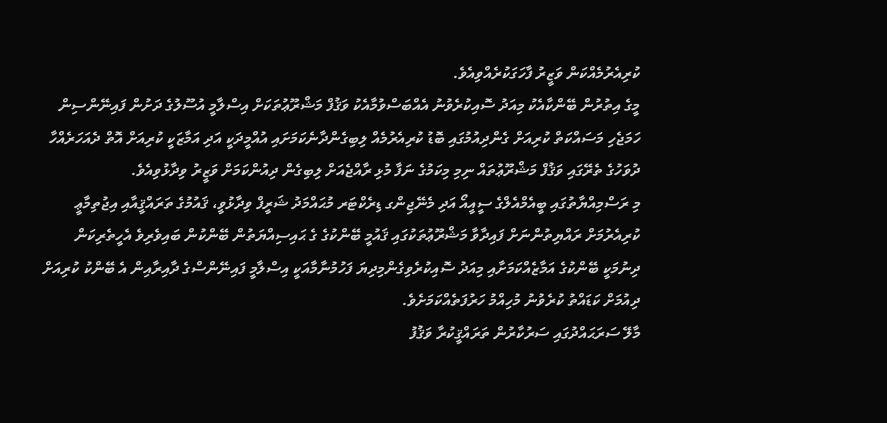ކުރިއެރުމެއްކަން ވަޒީރު ފާހަގަކުރެއްވިއެވެ.
މީގެ އިތުރުން ބޭންކާއެކު މިއަދު ސޮއިކުރެވުނު އެއްބަސްވުމާއެކު ވަޤުފް މަޝްރޫޢުތަކަށް އިސްލާމީ އުސޫލުގެ ދަށުން ފައިނޭންސިން ހަމަޖެހި މަސައްކަތް ކުރިއަށް ގެންދިއުމުގައި ބޮޑު ކުރިއެރުމެއް ލިބިގެންދާނެކަމަށައި އުއްމީދަކީ އަދި އަމާޒަކީ ކުރިއަށް އޮތް ދެއަހަރެއްހާ ދުވަހުގެ ތެރޭގައި ވަޤުފް މަޝްރޫޢުތައް ނިމި މިކަމުގެ ނަފާ މުޅި ރާއްޖެއަށް ލިބިގެން ދިއުންކަމަށް ވަޒީރު ވިދާޅުވިއެވެ.
މި ރަސްމިއްޔާތުގައި ބީއެމްއެލްގެ ސީއީއޯ އަދި މެނޭޖިންގ ޑިރެކްޓަރ މުޙައްމަދު ޝަރީފް ވިދާޅުވީ، ޤައުމުގެ ތަރައްޤީއާއި އިޖުތިމާޢީ ކުރިއެރުމަށް ރައްޔިތުންނަށް ފައިދާވާ މަޝްރޫޢުތަކުގައި ޤައުމީ ބޭންކުގެ ގެ ޙައިސިއްޔަތުން ބޭންކުން ބައިވެރިވެ އެހީތެރިކަން ދިނުމަކީ ބޭންކުގެ އަމާޒެއްކަމަށާއި މިއަދު ސޮއިކުރެވިގެންމިދިޔަ ފަހުމުނާމާއަކީ އިސްލާމީ ފައިނޭންސްގެ ދާއިރާއިން އެ ބޭންކު ކުރިއަށް ދިއުމަށް ކަޑައްތު ކުރެވުނު މުހިއްމު ހަރުފަތެއްކަމަށެވެ.
މާލޭ ސަރަޙައްދުގައި ސަރުކާރުން ތަރައްޤީކުރާ ވަޤުފު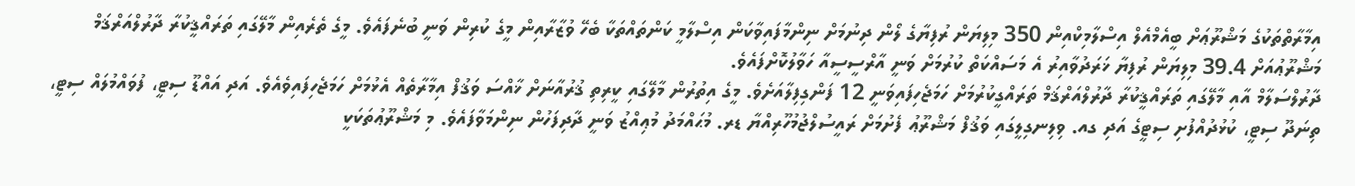އިމާރާތްތަކުގެ މަޝްރޫޢަށް ބީއެމްއެލް އިސްލާމިކްއިން 350 މިލިޔަން ރުފިޔާގެ ލޯން ދިނުމަށް ނިންމާފައިވާކަން އިސްލާމީ ކަންތައްތަކާ ބެހޭ ވުޒާރާއިން މީގެ ކުރިން ވަނީ ބުނެފައެވެ. މީގެ ތެރެއިން މާލޭގައި ތަރައްޤީކުރާ ދާރުލްއަރްޤަމް މަޝްރޫޢުއަށް 39.4 މިލިޔަން ރުފިޔާ ޚަރަދުވާއިރު އެ މަސައްކަތް ކުރުމަށް ވަނީ އާރްސީސީއާ ހަވާލުކޮށްފައެވެ.
ދާރުލްސަލާމް އާއި މާލޭގައި ތަރައްޤީކުރާ ދާރުލްއަރްޤަމް ތަރައްގީކުރުމަށް ހަމަޖެހިފައިވަނީ 12 ފަންގިފިލާއަށެވެ. މީގެ އިތުރުން މާލޭގައި ކީރިތި ޤުރުއާނަށް ޚާއްސަ ވަޤުފް އިމާރާތެއް އެޅުމަށް ހަމަޖެހިފައިވެއެވެ. އަދި އައްޑޫ ސިޓީ، ފުވައްމުލައް ސިޓީ، ތިނަދޫ ސިޓީ، ކުޅުދުއްފުށި ސިޓީގެ އަދި ގއ. ވިލިނގިލީގައި ވަޤުފް މަޝްރޫޢު ފެށުމަށް ރައީސުލްޖުމުހޫރިއްޔާ ޑރ. މުޙައްމަދު މުޢިއްޒު ވަނީ ދާދިފަހުން ނިންމަވާފައެވެ. މި މަޝްރޫޢުތަކަކީ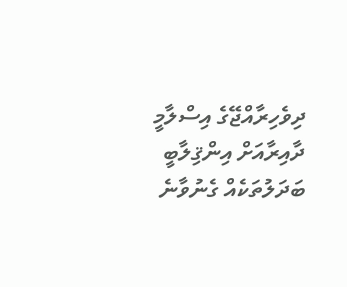ދިވެހިރާއްޖޭގެ އިސްލާމީ ދާއިރާއަށް އިންޤިލާބީ ބަދަލުތަކެއް ގެނުވާނެ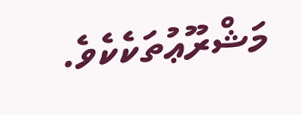މަޝްރޫޢުތަކެކެވެ.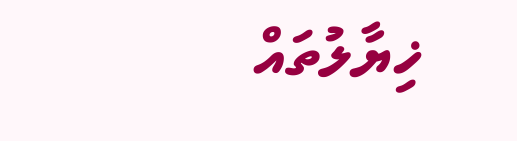ޚިޔާލުތައް